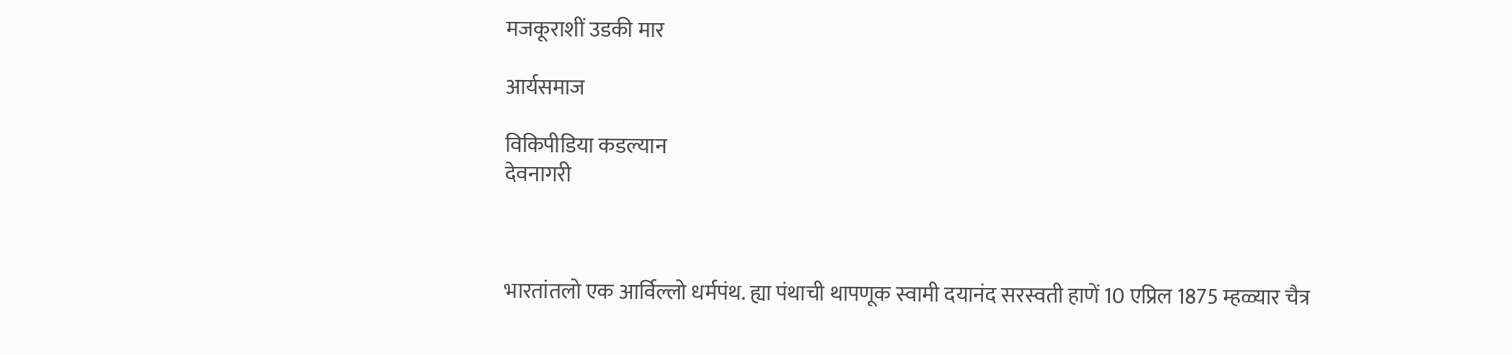मजकूराशीं उडकी मार

आर्यसमाज

विकिपीडिया कडल्यान
देवनागरी



भारतांतलो एक आर्विल्लो धर्मपंथ. ह्या पंथाची थापणूक स्वामी दयानंद सरस्वती हाणें 10 एप्रिल 1875 म्हळ्यार चैत्र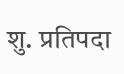शु. प्रतिपदा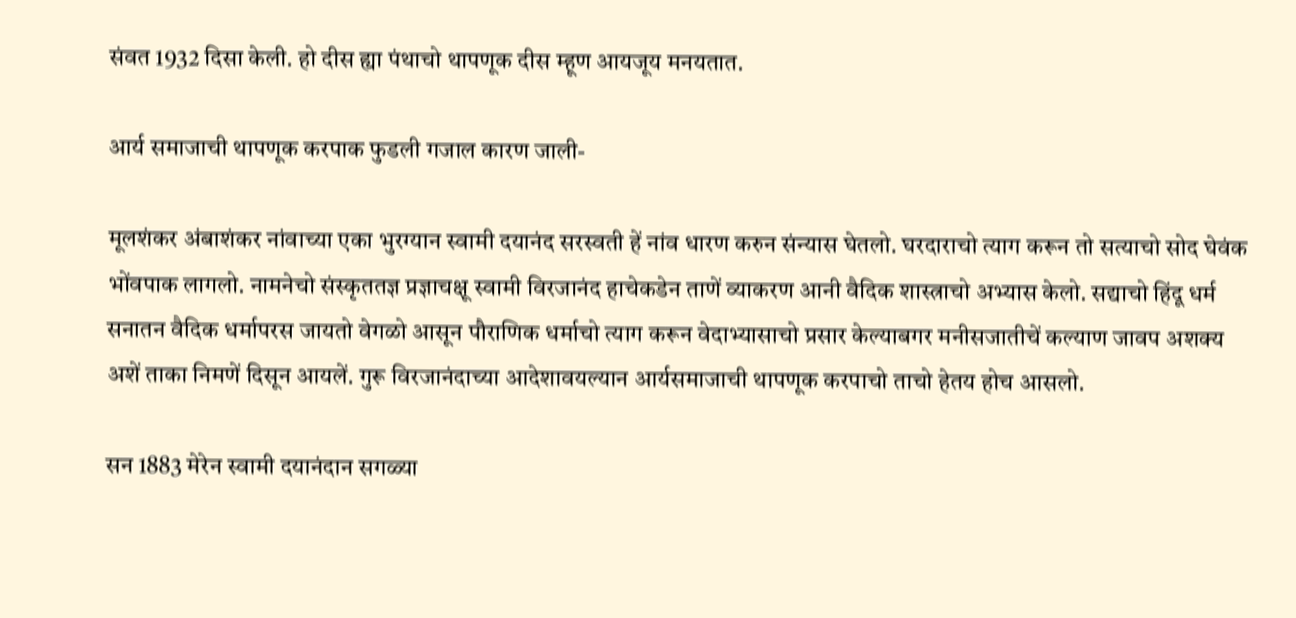संवत 1932 दिसा केली. हो दीस ह्या पंथाचो थापणूक दीस म्हूण आयजूय मनयतात.

आर्य समाजाची थापणूक करपाक फुडली गजाल कारण जाली-

मूलशंकर अंबाशंकर नांवाच्या एका भुरग्यान स्वामी दयानंद सरस्वती हें नांव धारण करुन संन्यास घेतलो. घरदाराचो त्याग करून तो सत्याचो सोद घेवंक भोंवपाक लागलो. नामनेचो संस्कृततज्ञ प्रज्ञाचक्षू स्वामी विरजानंद हाचेकडेन ताणें व्याकरण आनी वैदिक शास्त्राचो अभ्यास केलो. सद्याचो हिंदू धर्म सनातन वैदिक धर्मापरस जायतो वेगळो आसून पौराणिक धर्माचो त्याग करून वेदाभ्यासाचो प्रसार केल्याबगर मनीसजातीचें कल्याण जावप अशक्य अशें ताका निमणें दिसून आयलें. गुरू विरजानंदाच्या आदेशावयल्यान आर्यसमाजाची थापणूक करपाचो ताचो हेतय होच आसलो.

सन 1883 मेरेन स्वामी दयानंदान सगळ्या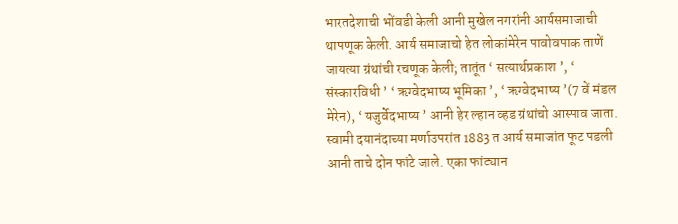भारतदेशाची भोंवडी केली आनी मुखेल नगरांनी आर्यसमाजाची थापणूक केली. आर्य समाजाचो हेत लोकांमेरेन पावोवपाक ताणें जायत्या ग्रंथांची रचणूक केली; तातूंत ‘ सत्यार्थप्रकाश ’, ‘ संस्कारविधी ’ ‘ ऋग्वेदभाष्य भूमिका ’, ‘ ऋग्वेदभाष्य ’(7 वें मंडल मेरेन), ‘ यजुर्वेदभाष्य ’ आनी हेर ल्हान व्हड ग्रंथांचो आस्पाव जाता. स्वामी दयानंदाच्या मर्णाउपरांत 1883 त आर्य समाजांत फूट पडली आनी ताचे दोन फांटे जाले. एका फांट्यान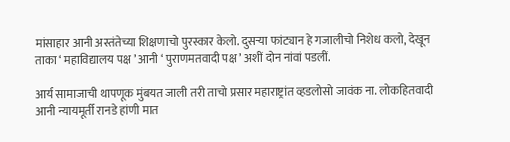मांसाहार आनी अस्तंतेच्या शिक्षणाचो पुरस्कार केलो. दुसऱ्या फांट्यान हे गजालीचो निशेध कलो, देखून ताका ‘ महाविद्यालय पक्ष ’ आनी ‘ पुराणमतवादी पक्ष ’ अशीं दोन नांवां पडलीं.

आर्य सामाजाची थापणूक मुंबयत जाली तरी ताचो प्रसार महाराष्ट्रांत व्हडलोसो जावंक ना. लोकहितवादी आनी न्यायमूर्ती रानडे हांणी मात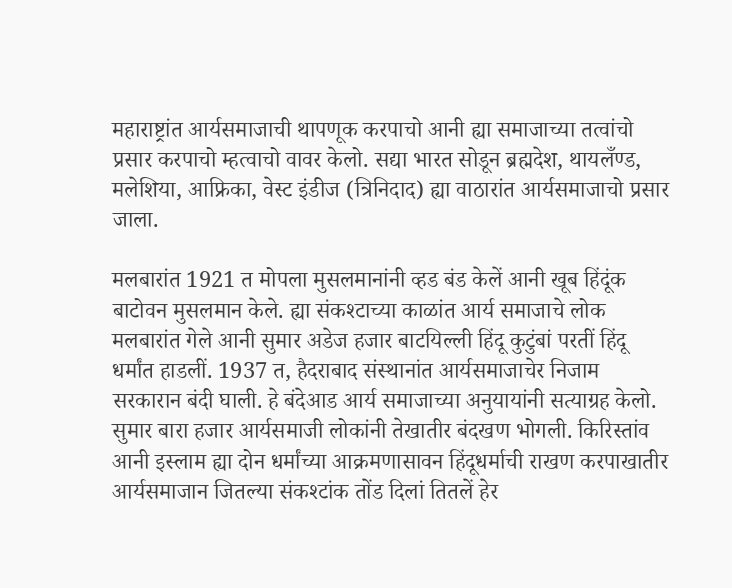महाराष्ट्रांत आर्यसमाजाची थापणूक करपाचो आनी ह्या समाजाच्या तत्वांचो प्रसार करपाचो म्हत्वाचो वावर केलो. सद्या भारत सोडून ब्रह्मदेश, थायलँण्ड, मलेशिया, आफ्रिका, वेस्ट इंडीज (त्रिनिदाद) ह्या वाठारांत आर्यसमाजाचो प्रसार जाला.

मलबारांत 1921 त मोपला मुसलमानांनी व्हड बंड केलें आनी खूब हिंदूंक बाटोवन मुसलमान केले. ह्या संकश्टाच्या काळांत आर्य समाजाचे लोक मलबारांत गेले आनी सुमार अडेज हजार बाटयिल्ली हिंदू कुटुंबां परतीं हिंदू धर्मांत हाडलीं. 1937 त, हैदराबाद संस्थानांत आर्यसमाजाचेर निजाम सरकारान बंदी घाली. हे बंदेआड आर्य समाजाच्या अनुयायांनी सत्याग्रह केलो. सुमार बारा हजार आर्यसमाजी लोकांनी तेखातीर बंदखण भोगली. किरिस्तांव आनी इस्लाम ह्या दोन धर्मांच्या आक्रमणासावन हिंदूधर्माची राखण करपाखातीर आर्यसमाजान जितल्या संकश्टांक तोंड दिलां तितलें हेर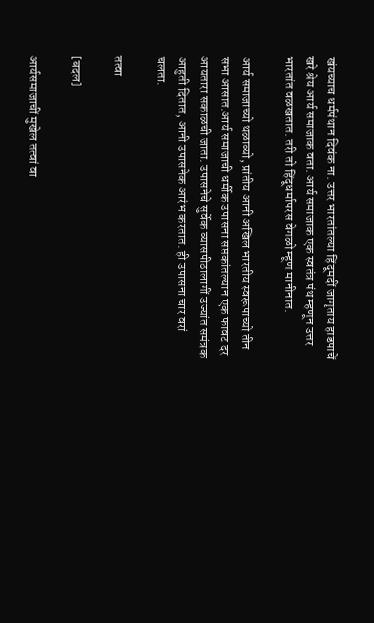खंयच्याच धर्मपंथान दिवंक ना. उत्तर भारतांतल्या हिंदूमदीं जागृताय हाडपाचें खरे श्रेय आर्य समाजाक वता. आर्य समाजाक एक स्वतंत्र पंथ म्हणून उत्तर भारतांत वळखतात. तरी तो हिंदूधर्मापरस वेगळो म्हूण मानीनात.

आर्य समाजाच्यो थळाव्यो, प्रांतीय आनी अखिल भारतीय स्वरूपाच्यो तीन सभा आसात.आर्य समाजाची धर्मीक उपासना सप्तकांतल्यान एक फावट दर आयतारा सकाळची जाता. उपासनेचे सुर्वेक व्यासपीठालागीं उज्यांत समंत्रक आहुती दितात, आनी उपासनेक आरंभ करतात. ही उपासना चार वरां चलता.

तत्वा

[बदल]

आर्यसमाजाचीं मुखेल तत्वां वा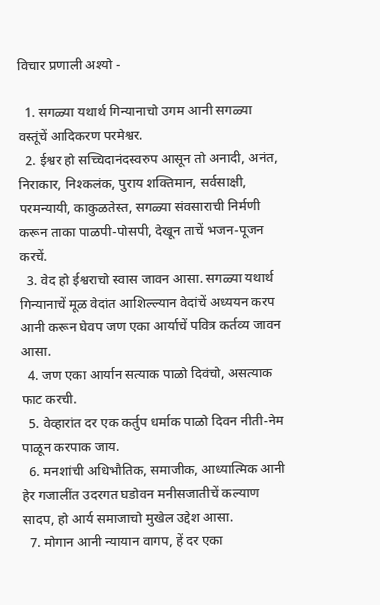विचार प्रणाली अश्यो -

  1. सगळ्या यथार्थ गिन्यानाचो उगम आनी सगळ्या वस्तूंचें आदिकरण परमेश्वर.
  2. ईश्वर हो सच्चिदानंदस्वरुप आसून तो अनादी, अनंत, निराकार, निश्कलंक, पुराय शक्तिमान, सर्वसाक्षी, परमन्यायी, काकुळतेस्त, सगळ्या संवसाराची निर्मणी करून ताका पाळपी-पोसपी, देखून ताचें भजन-पूजन करचें.
  3. वेद हो ईश्वराचो स्वास जावन आसा. सगळ्या यथार्थ गिन्यानाचें मूळ वेदांत आशिल्ल्यान वेदांचें अध्ययन करप आनी करून घेवप जण एका आर्याचें पवित्र कर्तव्य जावन आसा.
  4. जण एका आर्यान सत्याक पाळो दिवंचो, असत्याक फाट करची.
  5. वेव्हारांत दर एक कर्तुप धर्माक पाळो दिवन नीती-नेम पाळून करपाक जाय.
  6. मनशांची अधिभौतिक, समाजीक, आध्यात्मिक आनी हेर गजालींत उदरगत घडोवन मनीसजातीचें कल्याण सादप, हो आर्य समाजाचो मुखेल उद्देश आसा.
  7. मोगान आनी न्यायान वागप, हें दर एका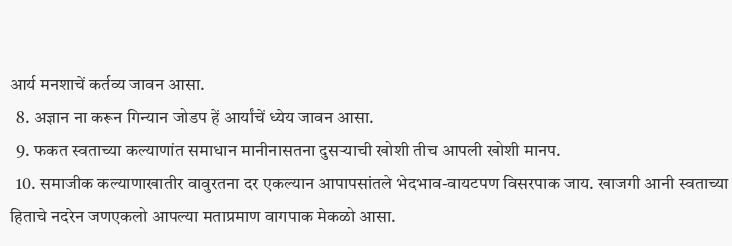आर्य मनशाचें कर्तव्य जावन आसा.
  8. अज्ञान ना करून गिन्यान जोडप हें आर्यांचें ध्येय जावन आसा.
  9. फकत स्वताच्या कल्याणांत समाधान मानीनासतना दुसऱ्याची खोशी तीच आपली खोशी मानप.
  10. समाजीक कल्याणाखातीर वावुरतना दर एकल्यान आपापसांतले भेदभाव-वायटपण विसरपाक जाय. खाजगी आनी स्वताच्या हिताचे नदरेन जणएकलो आपल्या मताप्रमाण वागपाक मेकळो आसा.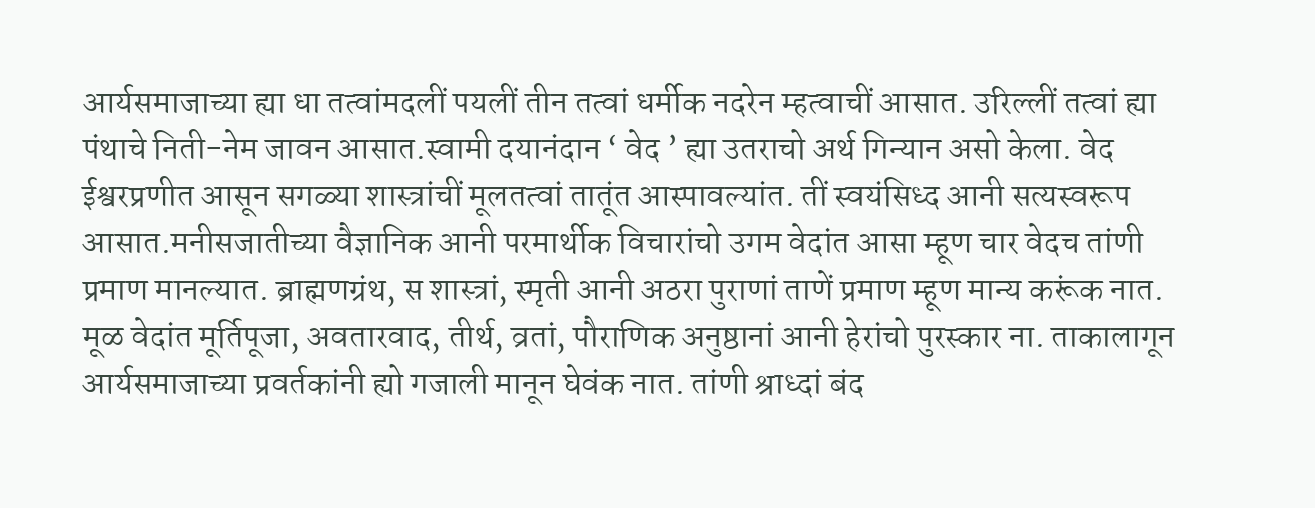आर्यसमाजाच्या ह्या धा तत्वांमदलीं पयलीं तीन तत्वां धर्मीक नदरेन म्हत्वाचीं आसात. उरिल्लीं तत्वां ह्या पंथाचे निती-नेम जावन आसात.स्वामी दयानंदान ‘ वेद ’ ह्या उतराचो अर्थ गिन्यान असो केला. वेद ईश्वरप्रणीत आसून सगळ्या शास्त्रांचीं मूलतत्वां तातूंत आस्पावल्यांत. तीं स्वयंसिध्द आनी सत्यस्वरूप आसात.मनीसजातीच्या वैज्ञानिक आनी परमार्थीक विचारांचो उगम वेदांत आसा म्हूण चार वेदच तांणी प्रमाण मानल्यात. ब्राह्मणग्रंथ, स शास्त्रां, स्मृती आनी अठरा पुराणां ताणें प्रमाण म्हूण मान्य करूंक नात. मूळ वेदांत मूर्तिपूजा, अवतारवाद, तीर्थ, व्रतां, पौराणिक अनुष्ठानां आनी हेरांचो पुरस्कार ना. ताकालागून आर्यसमाजाच्या प्रवर्तकांनी ह्यो गजाली मानून घेवंक नात. तांणी श्राध्दां बंद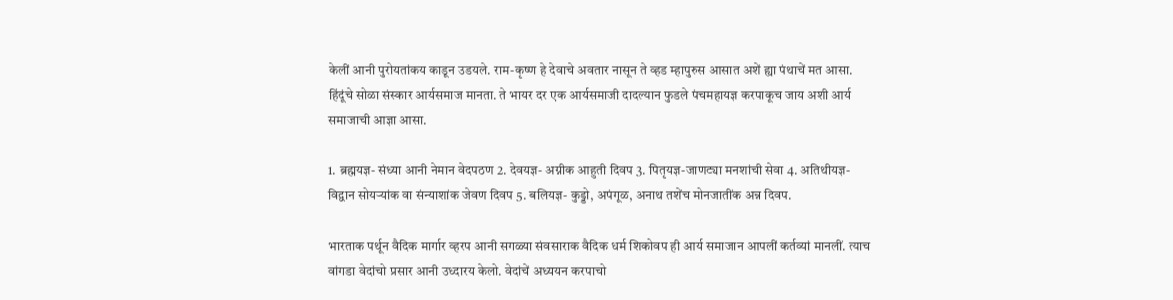केलीं आनी पुरोयतांकय काडून उडयले. राम-कृष्ण हे देवाचे अवतार नासून ते व्हड म्हापुरुस आसात अशें ह्या पंथाचें मत आसा. हिंदूंचे सोळा संस्कार आर्यसमाज मानता. ते भायर दर एक आर्यसमाजी दादल्यान फुडले पंचमहायज्ञ करपाकूच जाय अशी आर्य समाजाची आज्ञा आसा.

1. ब्रह्मयज्ञ- संध्या आनी नेमान वेदपठण 2. देवयज्ञ- अग्नीक आहुती दिवप 3. पितृयज्ञ-जाणट्या मनशांची सेवा 4. अतिथीयज्ञ- विद्वान सोयऱ्यांक वा संन्याशांक जेवण दिवप 5. बलियज्ञ- कुड्डो, अपंगूळ, अनाथ तशेंच मोनजातींक अन्न दिवप.

भारताक पर्थून वैदिक मार्गार व्हरप आनी सगळ्या संवसाराक वैदिक धर्म शिकोवप ही आर्य समाजान आपलीं कर्तव्यां मानलीं. त्याच वांगडा वेदांचो प्रसार आनी उध्दारय केलो. वेदांचें अध्ययन करपाचो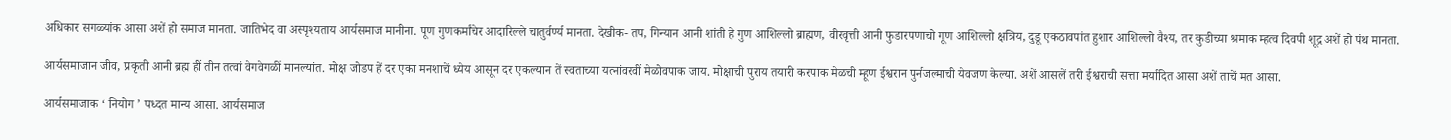अधिकार सगळ्यांक आसा अशें हो समाज मानता. जातिभेद वा अस्पृश्यताय आर्यसमाज मानीना. पूण गुणकर्मांचेर आदारिल्ले चातुर्वर्ण्य मानता. देखीक- तप, गिन्यान आनी शांती हे गुण आशिल्लो ब्राह्मण, वीरवृत्ती आनी फुडारपणाचो गूण आशिल्लो क्षत्रिय, दुडू एकठावपांत हुशार आशिल्लो वैश्य, तर कुडीच्या श्रमाक म्हत्व दिवपी शूद्र अशें हो पंथ मानता.

आर्यसमाजान जीव, प्रकृती आनी ब्रह्म हीं तीन तत्वां वेगवेगळीं मानल्यांत. मोक्ष जोडप हें दर एका मनशाचें ध्येय आसून दर एकल्यान तें स्वताच्या यत्नांवरवीं मेळोवपाक जाय. मोक्षाची पुराय तयारी करपाक मेळची म्हूण ईश्वरान पुर्नजल्माची येवजण केल्या. अशें आसलें तरी ईश्वराची सत्ता मर्यादित आसा अशें ताचें मत आसा.

आर्यसमाजाक ‘ नियोग ’ पध्दत मान्य आसा. आर्यसमाज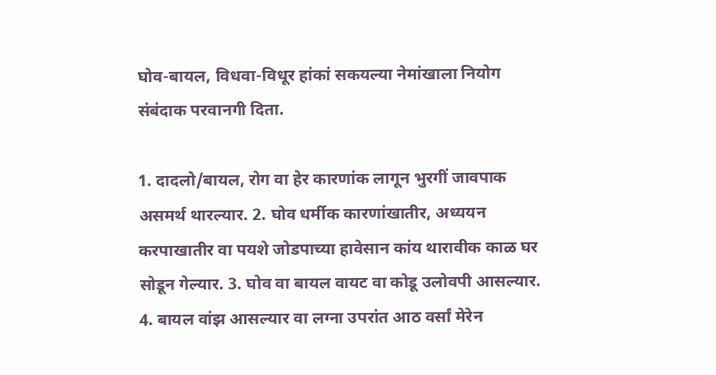घोव-बायल, विधवा-विधूर हांकां सकयल्या नेमांखाला नियोग संबंदाक परवानगी दिता.

1. दादलो/बायल, रोग वा हेर कारणांक लागून भुरगीं जावपाक असमर्थ थारल्यार. 2. घोव धर्मीक कारणांखातीर, अध्ययन करपाखातीर वा पयशे जोडपाच्या हावेसान कांय थारावीक काळ घर सोडून गेल्यार. 3. घोव वा बायल वायट वा कोडू उलोवपी आसल्यार. 4. बायल वांझ आसल्यार वा लग्ना उपरांत आठ वर्सां मेरेन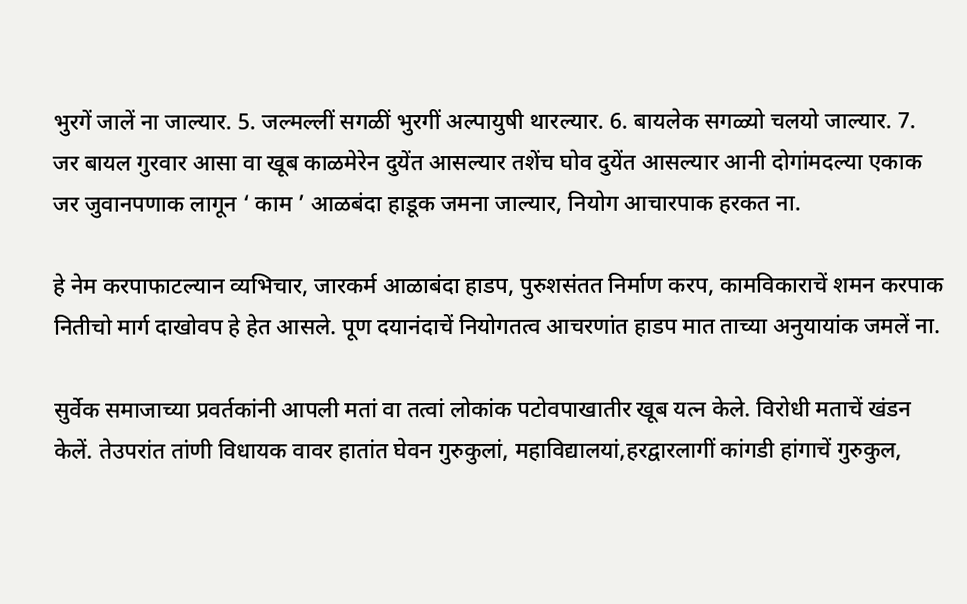भुरगें जालें ना जाल्यार. 5. जल्मल्लीं सगळीं भुरगीं अल्पायुषी थारल्यार. 6. बायलेक सगळ्यो चलयो जाल्यार. 7. जर बायल गुरवार आसा वा खूब काळमेरेन दुयेंत आसल्यार तशेंच घोव दुयेंत आसल्यार आनी दोगांमदल्या एकाक जर जुवानपणाक लागून ‘ काम ’ आळबंदा हाडूक जमना जाल्यार, नियोग आचारपाक हरकत ना.

हे नेम करपाफाटल्यान व्यभिचार, जारकर्म आळाबंदा हाडप, पुरुशसंतत निर्माण करप, कामविकाराचें शमन करपाक नितीचो मार्ग दाखोवप हे हेत आसले. पूण दयानंदाचें नियोगतत्व आचरणांत हाडप मात ताच्या अनुयायांक जमलें ना.

सुर्वेक समाजाच्या प्रवर्तकांनी आपली मतां वा तत्वां लोकांक पटोवपाखातीर खूब यत्न केले. विरोधी मताचें खंडन केलें. तेउपरांत तांणी विधायक वावर हातांत घेवन गुरुकुलां, महाविद्यालयां,हरद्वारलागीं कांगडी हांगाचें गुरुकुल,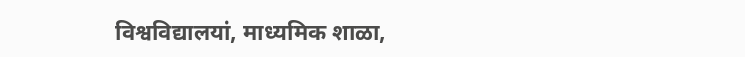विश्वविद्यालयां, माध्यमिक शाळा,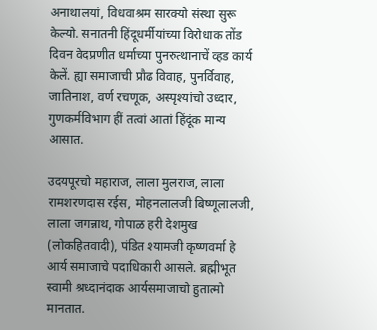अनाथालयां, विधवाश्रम सारक्यो संस्था सुरू केल्यो. सनातनी हिंदूधर्मीयांच्या विरोधाक तोंड दिवन वेदप्रणीत धर्माच्या पुनरुत्थानाचें व्हड कार्य केलें. ह्या समाजाची प्रौढ विवाह, पुनर्विवाह, जातिनाश, वर्ण रचणूक, अस्पृश्यांचो उध्दार, गुणकर्मविभाग हीं तत्वां आतां हिंदूंक मान्य आसात.

उदयपूरचो महाराज, लाला मुलराज, लाला रामशरणदास रईस, मोहनलालजी बिष्णूलालजी, लाला जगन्नाथ, गोपाळ हरी देशमुख (लोकहितवादी), पंडित श्यामजी कृष्णवर्मा हे आर्य समाजाचे पदाधिकारी आसले. ब्रह्मीभूत स्वामी श्रध्दानंदाक आर्यसमाजाचो हुतात्मो मानतात.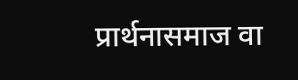प्रार्थनासमाज वा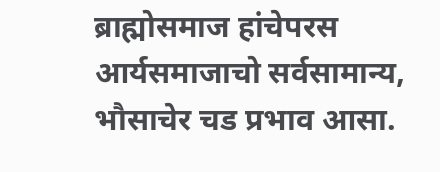ब्राह्मोसमाज हांचेपरस आर्यसमाजाचो सर्वसामान्य, भौसाचेर चड प्रभाव आसा.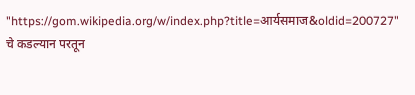"https://gom.wikipedia.org/w/index.php?title=आर्यसमाज&oldid=200727" चे कडल्यान परतून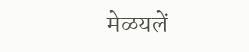मेळयलें